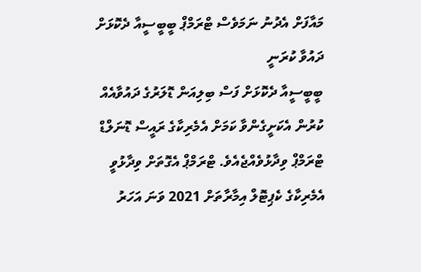މައާފަށް އެދުނު ނަމަވެސް ޓްރަމްޕް ބީބީސީއާ ދެކޮޅަށް ދައުވާ ކުރަނީ
ބީބީސީއާ ދެކޮޅަށް ފަސް ބިލިއަން ޑޮލަރުގެ ދައުވާއެއް ކުރުން އެކަށީގެންވާ ކަމަށް އެމެރިކާގެ ރައީސް ޑޮނަލްޑް ޓްރަމްޕް ވިދާޅުވެއްޖެއެވެ. ޓްރަމްޕް އެގޮތަށް ވިދާޅުވީ އެމެރިކާގެ ކެޕިޓޮލް އިމާރާތަށް 2021 ވަނަ އަހަރު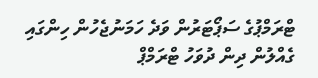ޓްރަމްޕުގެ ސަޕޯޓަރުން ވަދެ ހަމަނުޖެހުން ހިންގައި ގެއްލުން ދިން ދުވަހު ޓްރަމްޕް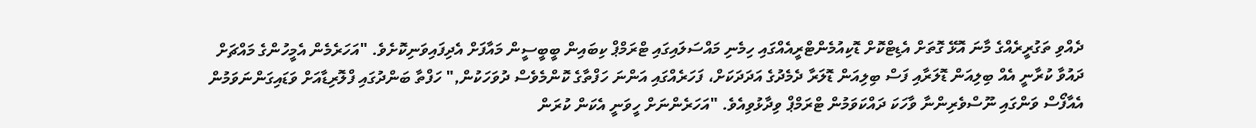ދެއްވި ތަގުރީރެއްގެ މާނަ އޮޅޭ ގޮތަށް އެޑިޓްކޮށް ޑޮކިއުމެންޓްރީއެއްގައި ހިމެނި މައްސަލައިގައި ޓްރަމްޕް ކިބައިން ބީބީސީން މައާފަށް އެދިފައިވަނިކޮށެވެ. "އަހަރެމެން އެމީހުންގެ މައްޗަށް ދައުވާ ކުރާނީ އެއް ބިލިއަން ޑޮލަރާއި ފަސް ބިލިއަން ޑޮލަރާ ދެމެދުގެ އަދަދަކަށް، ފަހަރެއްގައި އަންނަ ހަފްތާގެ ކޮންމެވެސް ދުވަހަކުން," ހަފްތާ ބަންދުގައި ފްލޮރިޑާއަށް ވަޑައިގަންނަވަމުން އެއާފޯސް ވަންގައި ނޫސްވެރިންނާ ވާހަކަ ދައްކަވަމުން ޓްރަމްޕް ވިދާޅުވިއެވެ. "އަހަރެންނަށް ހީވަނީ އެކަން ކުރަން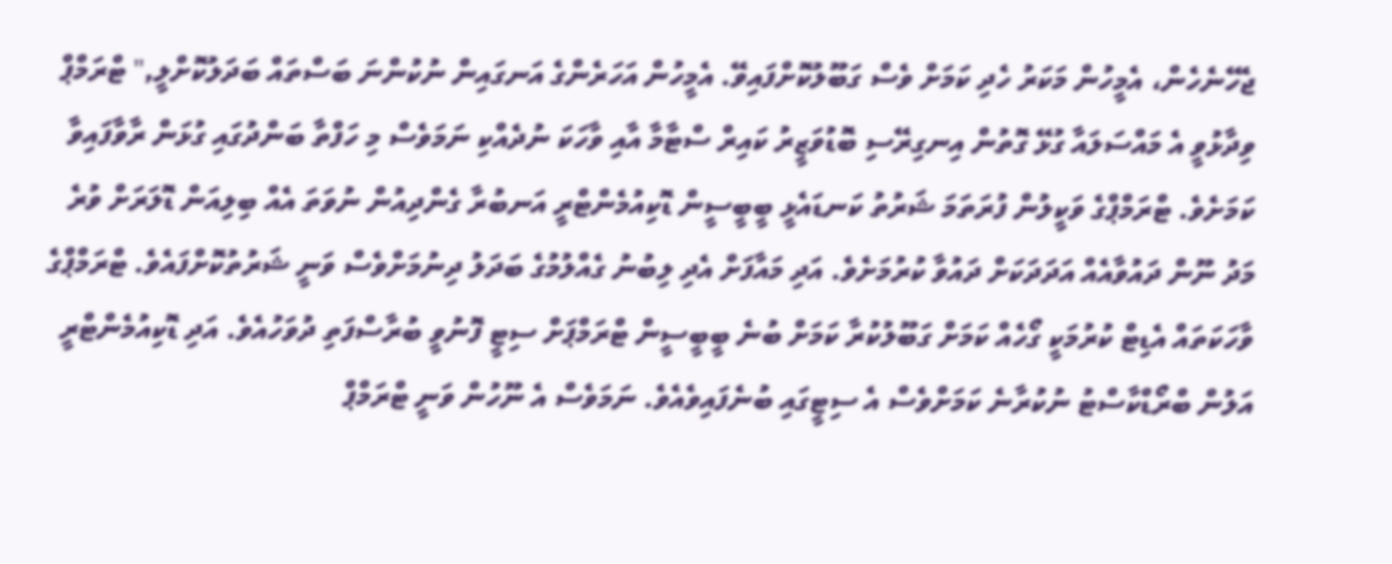ޖެހޭނެހެން، އެމީހުން މަކަރު ހެދި ކަމަށް ވެސް ގަބޫލުކޮށްފައިވޭ. އެމީހުން އަހަރެންގެ އަނގައިން ނުކުންނަ ބަސްތައް ބަދަލުކޮށްލީ," ޓްރަމްޕް ވިދާޅުވީ އެ މައްސަލައާ ގުޅޭ ގޮތުން އިނގިރޭސި ބޮޑުވަޒީރު ކައިރް ސްޓާމާ އާއި ވާހަކަ ނުދެއްކި ނަމަވެސް މި ހަފްތާ ބަންދުގައި ގުޅަން ރާވާފައިވާ ކަމަށެވެ. ޓްރަމްޕްގެ ވަކީލުން ފުރަތަމަ ޝަރުތު ކަނޑައެޅީ ބީބީސީން ޑޮކިއުމެންޓްރީ އަނބުރާ ގެންދިއުން ނުވަތަ އެއް ބިލިއަން ޑޮލަރަށް ވުރެ މަދު ނޫން ދައުވާއެއް އަދަދަކަށް ދައުވާ ކުރުމަށެވެ. އަދި މައާފަށް އެދި ލިބުނު ގެއްލުމުގެ ބަދަލު ދިނުމަށްވެސް ވަނީ ޝަރުތުކޮށްފައެވެ. ޓްރަމްޕްގެ ވާހަކަތައް އެޑިޓް ކުރުމަކީ ގޯހެއް ކަމަށް ގަބޫލުކުރާ ކަމަށް ބުނެ ބީބީސީން ޓްރަމްޕަށް ސިޓީ ފޮނުވީ ބުރާސްފަތި ދުވަހުއެވެ. އަދި ޑޮކިއުމެންޓްރީ އަލުން ބްރޯޑްކާސްޓު ނުކުރާނެ ކަމަށްވެސް އެ ސިޓީގައި ބުނެފައިވެއެވެ. ނަމަވެސް އެ ނޫހުން ވަނީ ޓްރަމްޕް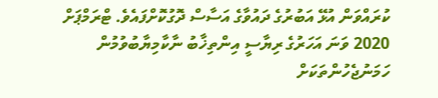ކުރައްވަން އުޅޭ އަބުރުގެ ދައުވާގެ އަސާސް ދޮގުކޮށްފައެވެ. ޓްރަމްޕަށް 2020 ވަނަ އަހަރުގެ ރިޔާސީ އިންތިޚާބު ނާކާމިޔާބުވުމުން ހަމަނުޖެހުންތަކަށް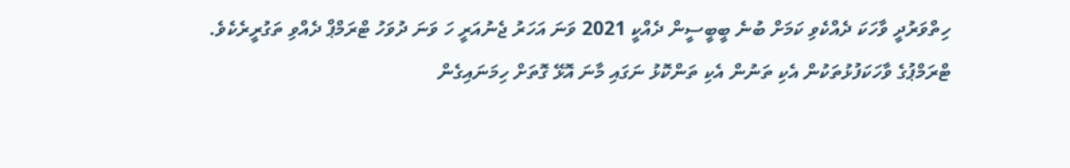ހިތްވަރުދީ ވާހަކަ ދެއްކެވި ކަމަށް ބުނެ ބީބީސީން ދެއްކީ 2021 ވަނަ އަހަރު ޖެނުއަރީ ހަ ވަނަ ދުވަހު ޓްރަމްޕް ދެއްވި ތަގުރީރެކެވެ. ޓްރަމްޕުގެ ވާހަކަފުޅުތަކުން އެކި ތަނުން އެކި ތަންކޮޅު ނަގައި މާނަ އޮޅޭ ގޮތަށް ހިމަނައިގެން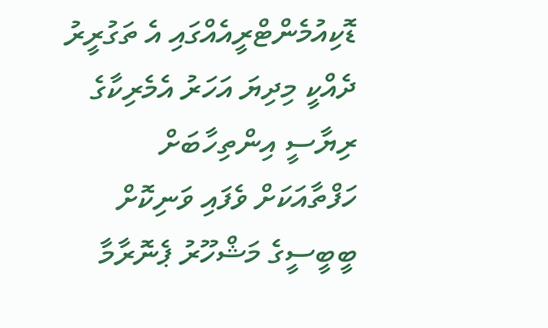ޑޮކިއުމެންޓްރީއެއްގައި އެ ތަގުރީރު ދެއްކީ މިދިޔަ އަހަރު އެމެރިކާގެ ރިޔާސީ އިންތިހާބަށް ހަފްތާއަކަށް ވެފައި ވަނިކޮށް ބީބީސީގެ މަޝްހޫރު ޕެނޮރާމާ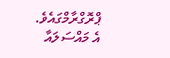ޕްރޮގްރާމްގައެވެ. އެ މައްސަލައާ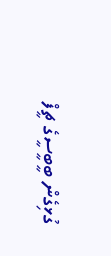ގުޅިގެން ބީބީސީގެ ޗީފް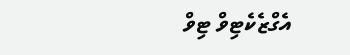އެގްޒެކެޓިވް ޓިވް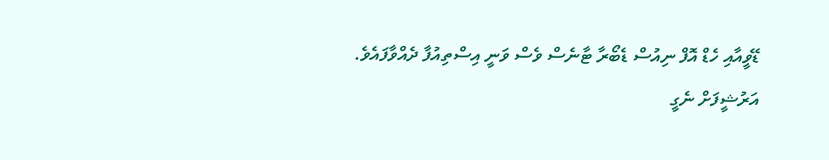ޑޭވީއާއި ހެޑް އޮފް ނިއުސް ޑެބޯރާ ޓާނެސް ވެސް ވަނީ އިސްތިއުފާ ދެއްވާފައެވެ.
އަރުޝީފަށް ނެގީ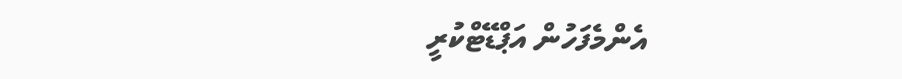އެންމެފަހުން އަޕްޑޭޓްކުރީ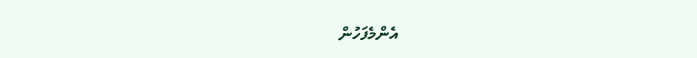އެންމެފަހުން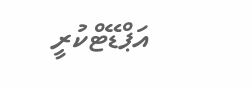އަޕްޑޭޓްކުރީ